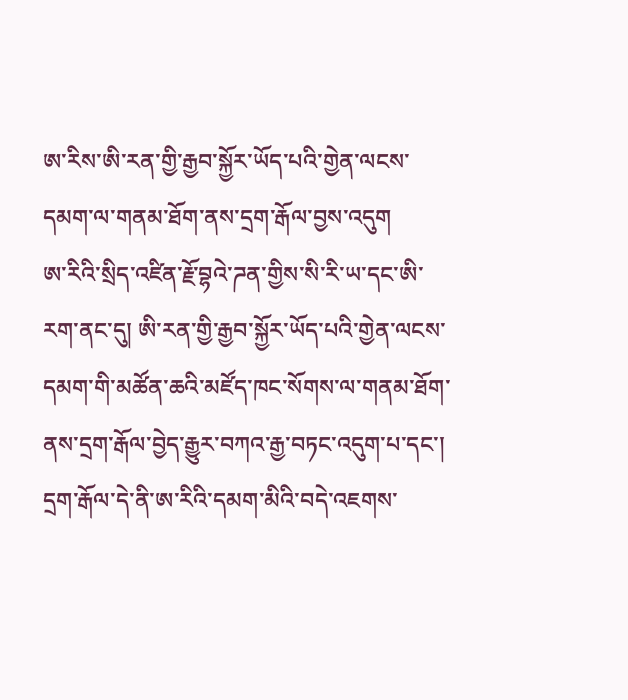ཨ་རིས་ཨི་རན་གྱི་རྒྱབ་སྐྱོར་ཡོད་པའི་གྱེན་ལངས་དམག་ལ་གནམ་ཐོག་ནས་དྲག་རྒོལ་བྱས་འདུག
ཨ་རིའི་སྲིད་འཛིན་རྗོ་བྷའེ་ཌན་གྱིས་སི་རི་ཡ་དང་ཨི་རག་ནང་དུ། ཨི་རན་གྱི་རྒྱབ་སྐྱོར་ཡོད་པའི་གྱེན་ལངས་དམག་གི་མཚོན་ཆའི་མཛོད་ཁང་སོགས་ལ་གནམ་ཐོག་ནས་དྲག་རྒོལ་བྱེད་རྒྱུར་བཀའ་རྒྱ་བཏང་འདུག་པ་དང་། དྲག་རྒོལ་དེ་ནི་ཨ་རིའི་དམག་མིའི་བདེ་འཇགས་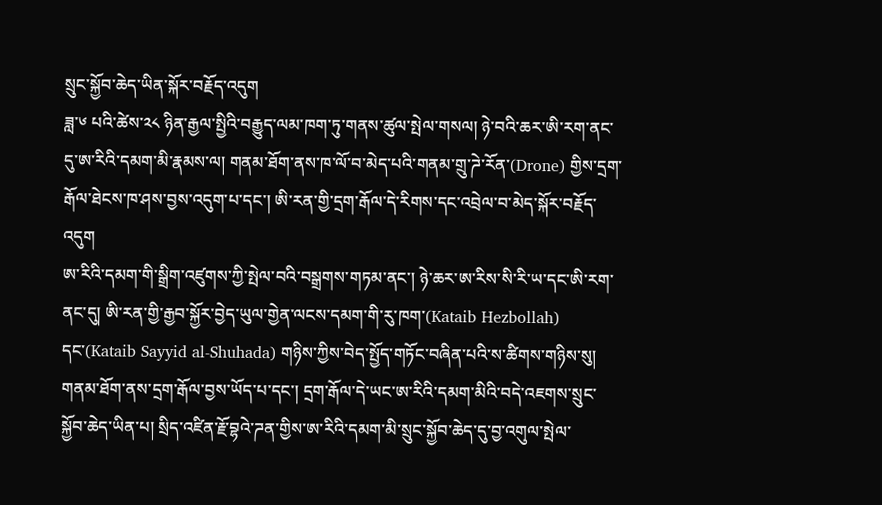སྲུང་སྐྱོབ་ཆེད་ཡིན་སྐོར་བརྗོད་འདུག
ཟླ་༦ པའི་ཚེས་༢༨ ཉིན་རྒྱལ་སྤྱིའི་བརྒྱུད་ལམ་ཁག་ཏུ་གནས་ཚུལ་སྤེལ་གསལ། ཉེ་བའི་ཆར་ཨི་རག་ནང་དུ་ཨ་རིའི་དམག་མི་རྣམས་ལ། གནམ་ཐོག་ནས་ཁ་ལོ་བ་མེད་པའི་གནམ་གྲུ་ཌེ་རོན་(Drone) གྱིས་དྲག་རྒོལ་ཐེངས་ཁ་ཤས་བྱས་འདུག་པ་དང་། ཨི་རན་གྱི་དྲག་རྒོལ་དེ་རིགས་དང་འབྲེལ་བ་མེད་སྐོར་བརྗོད་འདུག
ཨ་རིའི་དམག་གི་སྒྲིག་འཛུགས་ཀྱི་སྤེལ་བའི་བསྒྲགས་གཏམ་ནང་། ཉེ་ཆར་ཨ་རིས་སི་རི་ཡ་དང་ཨི་རག་ནང་དུ། ཨི་རན་གྱི་རྒྱབ་སྐྱོར་བྱེད་ཡུལ་གྱེན་ལངས་དམག་གི་རུ་ཁག་(Kataib Hezbollah) དང་(Kataib Sayyid al-Shuhada) གཉིས་ཀྱིས་བེད་སྤྱོད་གཏོང་བཞིན་པའི་ས་ཚིགས་གཉིས་སུ། གནམ་ཐོག་ནས་དྲག་རྒོལ་བྱས་ཡོད་པ་དང་། དྲག་རྒོལ་དེ་ཡང་ཨ་རིའི་དམག་མིའི་བདེ་འཇགས་སྲུང་སྐྱོབ་ཆེད་ཡིན་པ། སྲིད་འཛིན་རྗོ་བྷའེ་ཌན་གྱིས་ཨ་རིའི་དམག་མི་སྲུང་སྐྱོབ་ཆེད་དུ་བྱ་འགུལ་སྤེལ་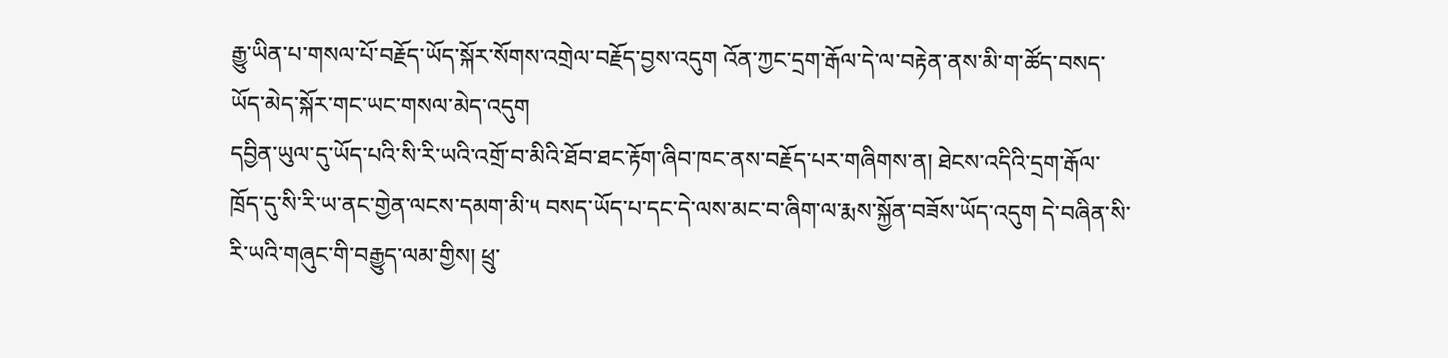རྒྱུ་ཡིན་པ་གསལ་པོ་བརྗོད་ཡོད་སྐོར་སོགས་འགྲེལ་བརྗོད་བྱས་འདུག འོན་ཀྱང་དྲག་རྒོལ་དེ་ལ་བརྟེན་ནས་མི་ག་ཚོད་བསད་ཡོད་མེད་སྐོར་གང་ཡང་གསལ་མེད་འདུག
དབྱིན་ཡུལ་དུ་ཡོད་པའི་སི་རི་ཡའི་འགྲོ་བ་མིའི་ཐོབ་ཐང་རྟོག་ཞིབ་ཁང་ནས་བརྗོད་པར་གཞིགས་ན། ཐེངས་འདིའི་དྲག་རྒོལ་ཁྲོད་དུ་སི་རི་ཡ་ནང་གྱེན་ལངས་དམག་མི་༥ བསད་ཡོད་པ་དང་དེ་ལས་མང་བ་ཞིག་ལ་རྨས་སྐྱོན་བཟོས་ཡོད་འདུག དེ་བཞིན་སི་རི་ཡའི་གཞུང་གི་བརྒྱུད་ལམ་གྱིས། ཕྲུ་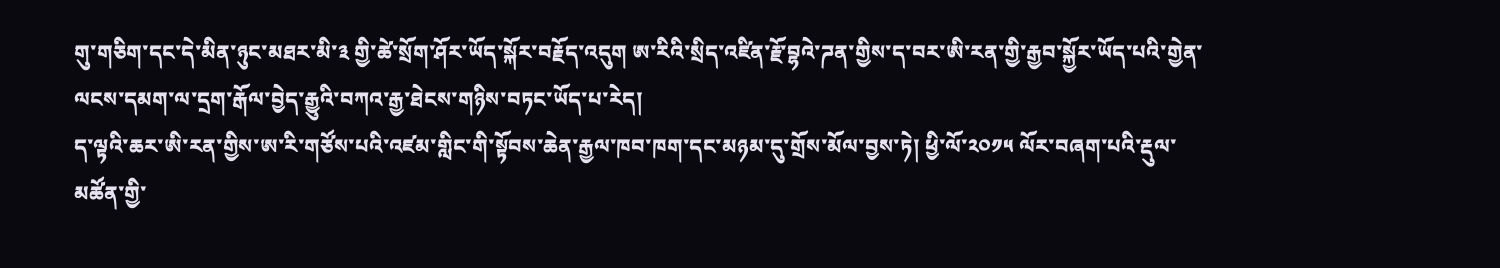གུ་གཅིག་དང་དེ་མིན་ཉུང་མཐར་མི་༣ གྱི་ཚེ་སྲོག་ཤོར་ཡོད་སྐོར་བརྗོད་འདུག ཨ་རིའི་སྲིད་འཛིན་རྗོ་བྷའེ་ཌན་གྱིས་ད་བར་ཨི་རན་གྱི་རྒྱབ་སྐྱོར་ཡོད་པའི་གྱེན་ལངས་དམག་ལ་དྲག་རྒོལ་བྱེད་རྒྱུའི་བཀའ་རྒྱ་ཐེངས་གཉིས་བཏང་ཡོད་པ་རེད།
ད་ལྟའི་ཆར་ཨི་རན་གྱིས་ཨ་རི་གཙོས་པའི་འཛམ་གླིང་གི་སྟོབས་ཆེན་རྒྱལ་ཁབ་ཁག་དང་མཉམ་དུ་གྲོས་མོལ་བྱས་ཏེ། ཕྱི་ལོ་༢༠༡༥ ལོར་བཞག་པའི་རྡུལ་མཚོན་གྱི་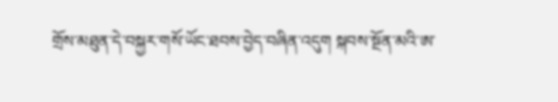གྲོས་མཐུན་དེ་བསྐྱར་གསོ་ཡོང་ཐབས་བྱེད་བཞིན་འདུག སྐབས་སྔོན་མའི་ཨ་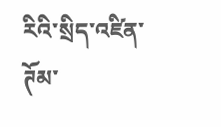རིའི་སྲིད་འཛིན་ཊོམ་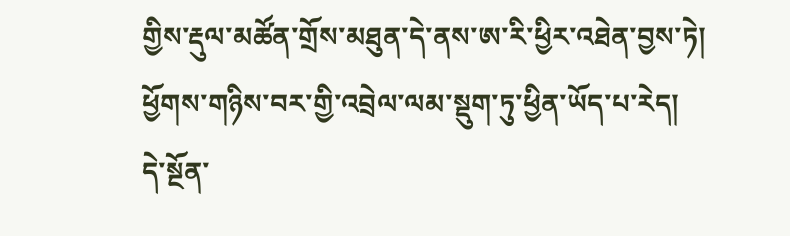གྱིས་རྡུལ་མཚོན་གྲོས་མཐུན་དེ་ནས་ཨ་རི་ཕྱིར་འཐེན་བྱས་ཏེ། ཕྱོགས་གཉིས་བར་གྱི་འབྲེལ་ལམ་སྡུག་ཏུ་ཕྱིན་ཡོད་པ་རེད།
དེ་སྔོན་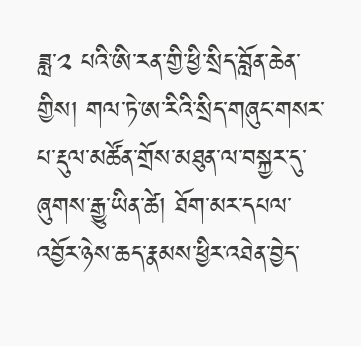ཟླ་༢ པའི་ཨི་རན་གྱི་ཕྱི་སྲིད་བློན་ཆེན་གྱིས། གལ་ཏེ་ཨ་རིའི་སྲིད་གཞུང་གསར་པ་རྡུལ་མཚོན་གྲོས་མཐུན་ལ་བསྐྱར་དུ་ཞུགས་རྒྱུ་ཡིན་ཚེ། ཐོག་མར་དཔལ་འབྱོར་ཉེས་ཆད་རྣམས་ཕྱིར་འཐེན་བྱེད་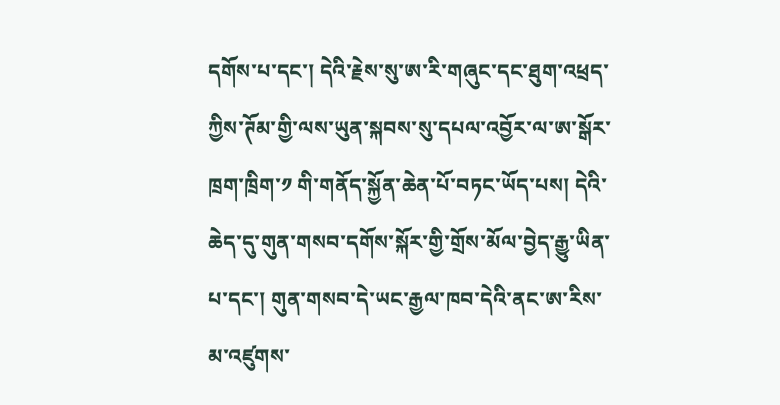དགོས་པ་དང་། དེའི་རྗེས་སུ་ཨ་རི་གཞུང་དང་ཐུག་འཕྲད་ཀྱིས་ཊོམ་གྱི་ལས་ཡུན་སྐབས་སུ་དཔལ་འབྱོར་ལ་ཨ་སྒོར་ཁྲག་ཁྲིག་༡ གི་གནོད་སྐྱོན་ཆེན་པོ་བཏང་ཡོད་པས། དེའི་ཆེད་དུ་གུན་གསབ་དགོས་སྐོར་གྱི་གྲོས་མོལ་བྱེད་རྒྱུ་ཡིན་པ་དང་། གུན་གསབ་དེ་ཡང་རྒྱལ་ཁབ་དེའི་ནང་ཨ་རིས་མ་འཛུགས་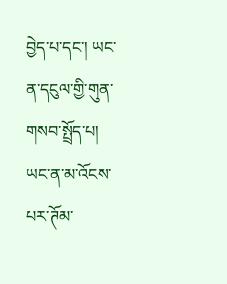བྱེད་པ་དང་། ཡང་ན་དངུལ་གྱི་གུན་གསབ་སྤྲོད་པ། ཡང་ན་མ་འོངས་པར་ཊོམ་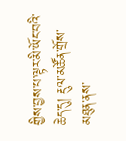གྱིས་བྱས་པ་ལྟར་མི་ཡོང་བའི་ཆེད་དུ། རྡུལ་མཚོན་གྲོས་མཐུན་ནས་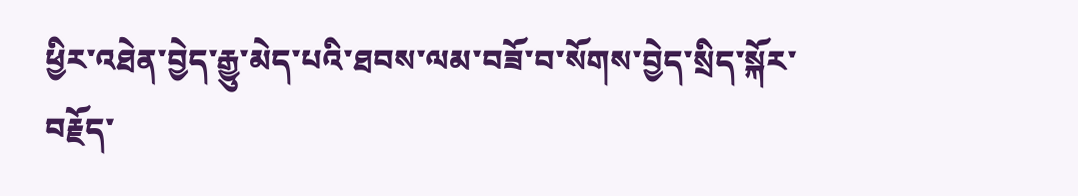ཕྱིར་འཐེན་བྱེད་རྒྱུ་མེད་པའི་ཐབས་ལམ་བཟོ་བ་སོགས་བྱེད་སྲིད་སྐོར་བརྗོད་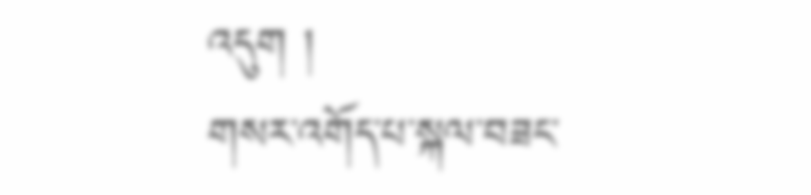འདུག །
གསར་འགོད་པ་སྐལ་བཟང་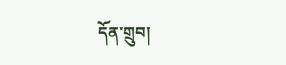དོན་གྲུབ།